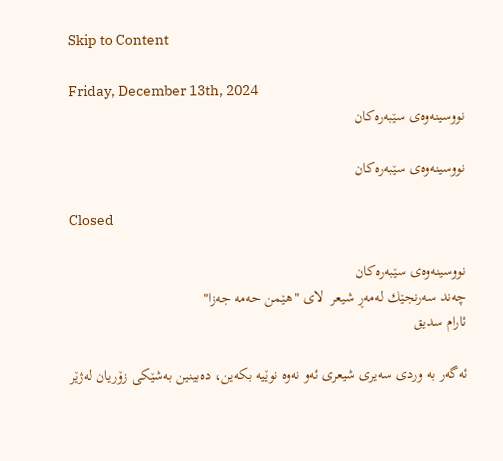Skip to Content

Friday, December 13th, 2024
نووسینه‌وه‌ی‌ سێبه‌ره‌كان

نووسینه‌وه‌ی‌ سێبه‌ره‌كان

Closed

نووسینه‌وه‌ی‌ سێبه‌ره‌كان
چه‌ند سه‌رنجێك له‌مه‌ڕ شیعر  لای‌ "هێمن حه‌مه‌ جه‌زا"
ئارام سدیق

ئه‌گه‌ر به‌ وردی‌ سه‌یری‌ شیعری‌ ئه‌و نه‌وه‌ نوێیه‌ بكه‌ین، ده‌بینین به‌شێكی‌ زۆریان له‌ژێر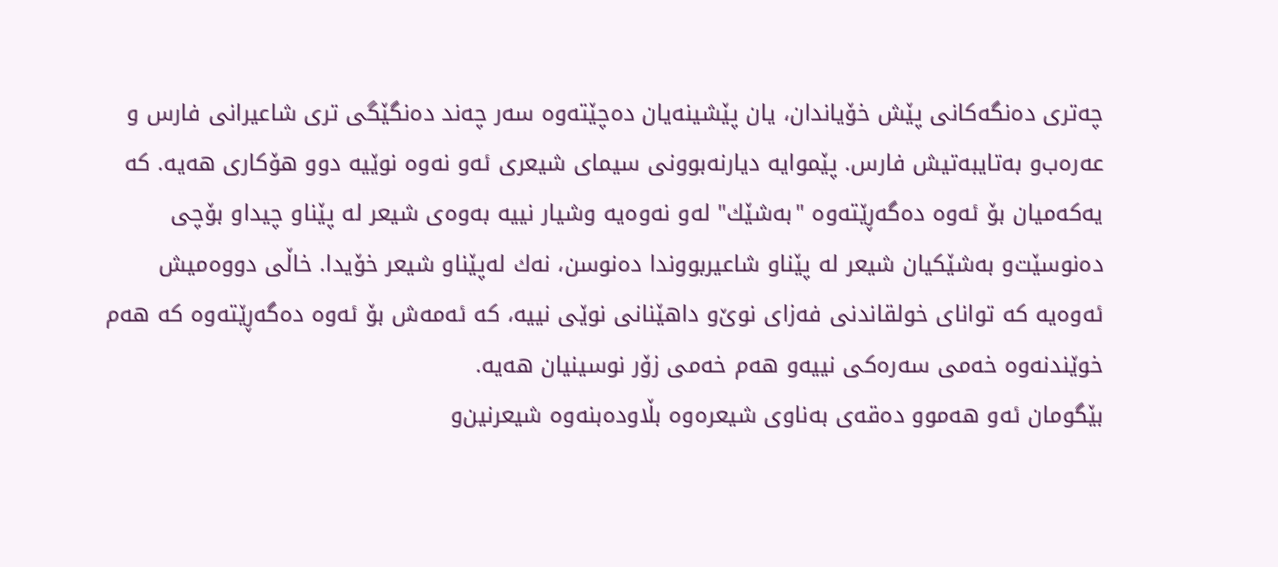چه‌تری‌ ده‌نگه‌كانی‌ پێش خۆیاندان، یان پێشینه‌یان ده‌چێته‌وه‌ سه‌ر چه‌ند ده‌نگێگی‌ تری‌ شاعیرانی‌ فارس و عه‌ره‌ب‌و به‌تایبه‌تیش فارس. پێموایه‌ دیارنه‌بوونی‌ سیمای‌ شیعری‌ ئه‌و نه‌وه‌ نوێیه‌ دوو هۆكاری‌ هه‌یه‌. كه‌ یه‌كه‌میان بۆ ئه‌وه‌ ده‌گه‌ڕێته‌وه‌ "به‌شێك" له‌و نه‌وه‌یه‌ وشیار نییه‌ به‌وه‌ی‌ شیعر له‌ پێناو چیدا‌و بۆچی‌ ده‌نوسێت‌و به‌شێكیان شیعر له‌ پێناو شاعیربووندا ده‌نوسن، نه‌ك له‌پێناو شیعر خۆیدا. خاڵی‌ دووه‌میش ئه‌وه‌یه‌ كه‌ توانای‌ خولقاندنی‌ فه‌زای‌ نوێ‌و داهێنانی‌ نوێی‌ نییه‌، كه‌ ئه‌مه‌ش بۆ ئه‌وه‌ ده‌گه‌ڕێته‌وه‌ كه‌ هه‌م خوێندنه‌وه‌ خه‌می‌ سه‌ره‌كی نییه‌‌و هه‌م خه‌می‌ زۆر نوسینیان هه‌یه‌.
بێگومان ئه‌و هه‌موو ده‌قه‌ی‌ به‌ناوی‌ شیعره‌وه‌ بڵاوده‌بنه‌وه‌ شیعرنین‌و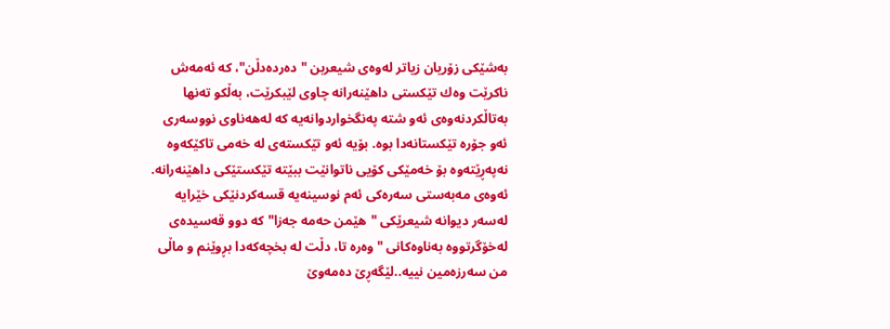به‌شێكی‌ زۆریان زیاتر له‌وه‌ی‌ شیعربن "ده‌رده‌دڵن"، كه‌ ئه‌مه‌ش ناكرێت وه‌ك تێكستی‌ داهێنه‌رانه‌ چاوی‌ لێبكرێت، به‌ڵكو ته‌نها به‌تاڵكردنه‌وه‌ی‌ ئه‌و شته‌ په‌نگخواردوانه‌یه‌ كه‌ له‌هه‌ناوی‌ نووسه‌ری‌ ئه‌و جۆره‌ تێكستانه‌دا بوه‌. بۆیه‌ ئه‌و تێكسته‌ی‌ له‌ خه‌می‌ تاكێكه‌وه‌ نه‌په‌ڕێته‌وه‌ بۆ خه‌مێكی‌ كۆیی‌ ناتوانێت ببێته‌ تێكستێكی‌ داهێنه‌رانه‌.
ئه‌وه‌ی‌ مه‌به‌ستی‌ سه‌ره‌كی‌ ئه‌م نوسینه‌یه‌ قسه‌كردنێكی‌ خێرایه‌ له‌سه‌ر دیوانه‌ شیعرێكی‌ "هێمن حه‌مه‌ جه‌زا" كه‌ دوو قه‌سیده‌ی‌ له‌خۆگرتووه‌ به‌ناوه‌كانی‌ "وه‌ره‌ تا، دڵت له‌ بخچه‌كه‌دا بڕوێنم و ماڵی‌ من سه‌رزه‌مین نییه‌..لێگه‌ڕێ‌ ده‌مه‌وێ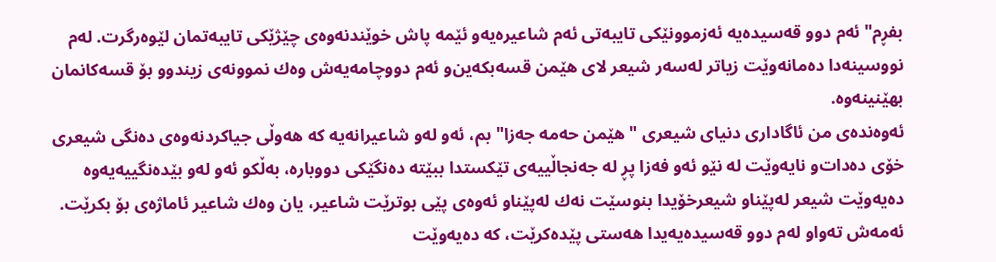بفڕم" ئه‌م دوو قه‌سیده‌یه‌ ئه‌زموونێكی‌ تایبه‌تی‌ ئه‌م شاعیره‌یه‌و ئێمه‌ پاش خوێندنه‌وه‌ی‌ چێژێكی‌ تایبه‌تمان لێوه‌رگرت. له‌م نووسینه‌دا ده‌مانه‌وێت زیاتر له‌سه‌ر شیعر لای‌ هێمن قسه‌بكه‌ین‌و ئه‌م دووچامه‌یه‌ش وه‌ك نموونه‌ی‌ زیندوو بۆ قسه‌كانمان بهێنینه‌وه‌.
ئه‌وه‌نده‌ی‌ من ئاگاداری‌ دنیای‌ شیعری‌ "هێمن حه‌مه‌ جه‌زا" بم، ئه‌و له‌و شاعیرانه‌یه‌ كه‌ هه‌وڵی‌ جیاكردنه‌وه‌ی‌ ده‌نگی‌ شیعری‌ خۆی‌ ده‌دات‌و نایه‌وێت له‌ نێو ئه‌و فه‌زا پڕ له‌ جه‌نجاڵییه‌ی‌ تێكستدا ببێته‌ ده‌نگێكی‌ دووباره‌، به‌ڵكو ئه‌و له‌و بێده‌نگییه‌یه‌وه‌ ده‌یه‌وێت شیعر له‌پێناو شیعرخۆیدا بنوسێت نه‌ك له‌پێناو ئه‌وه‌ی‌ پێی‌ بوترێت شاعیر، یان وه‌ك شاعیر ئاماژه‌ی‌ بۆ بكرێت. ئه‌مه‌ش ته‌واو له‌م دوو قه‌سیده‌یه‌یدا هه‌ستی‌ پێده‌كرێت، كه‌ ده‌یه‌وێت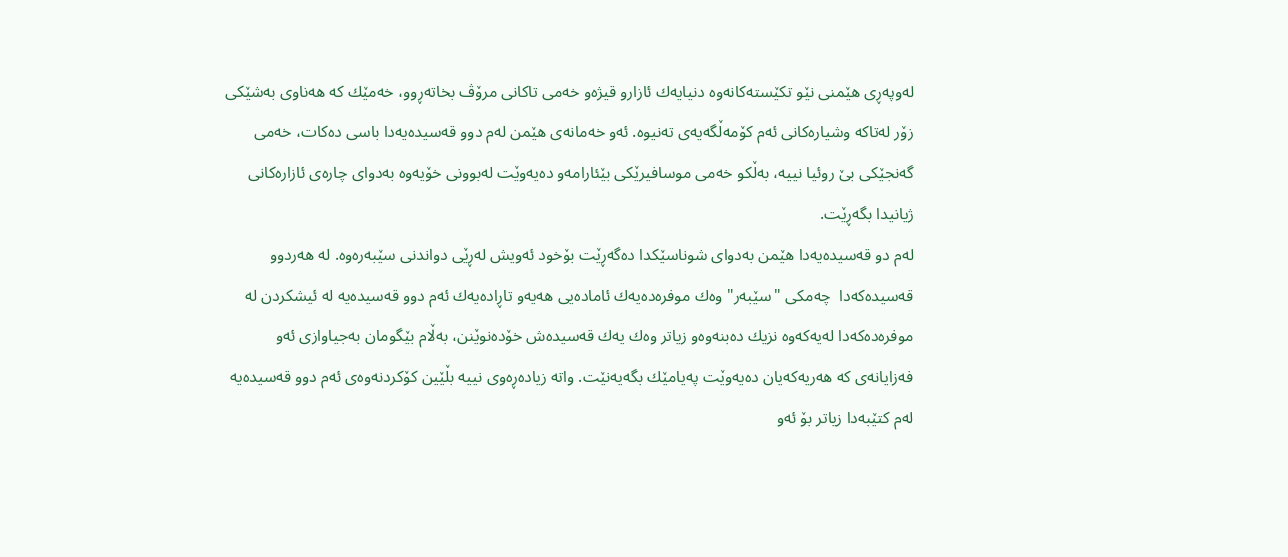له‌وپه‌ڕی‌ هێمنی نێو تكێسته‌كانه‌وه‌ دنیایه‌ك ئازارو قیژه‌و خه‌می‌ تاكانی‌ مرۆڤ بخاته‌ڕوو، خه‌مێك كه‌ هه‌ناوی‌ به‌شێكی‌ زۆر له‌تاكه‌ وشیاره‌كانی‌ ئه‌م كۆمه‌ڵگه‌یه‌ی‌ ته‌نیوه‌. ئه‌و خه‌مانه‌ی‌ هێمن له‌م دوو قه‌سیده‌یه‌دا باسی‌ ده‌كات، خه‌می‌ گه‌نجێكی‌ بێ‌ روئیا نییه‌، به‌ڵكو خه‌می‌ موسافیرێكی‌ بێئارامه‌‌و ده‌یه‌وێت له‌بوونی‌ خۆیه‌وه‌ به‌دوای‌ چاره‌ی‌ ئازاره‌كانی‌ ژیانیدا بگه‌ڕێت.
له‌م دو قه‌سیده‌یه‌دا هێمن به‌دوای‌ شوناسێكدا ده‌گه‌ڕێت بۆخود ئه‌ویش له‌ڕێی‌ دواندنی‌ سێبه‌ره‌وه‌. له‌ هه‌ردوو قه‌سیده‌كه‌دا  چه‌مكی‌ "سێبه‌ر" وه‌ك موفره‌ده‌یه‌ك ئاماده‌یی‌ هه‌یه‌و تاڕاده‌یه‌ك ئه‌م دوو قه‌سیده‌یه‌ له‌ ئیشكردن له‌ موفره‌ده‌كه‌دا له‌یه‌كه‌وه‌ نزیك ده‌بنه‌وه‌و زیاتر وه‌ك یه‌ك قه‌سیده‌ش خۆده‌نوێنن، به‌ڵام بێگومان به‌جیاوازی‌ ئه‌و فه‌زایانه‌ی‌ كه‌ هه‌ریه‌كه‌یان ده‌یه‌وێت په‌یامێك بگه‌یه‌نێت. واته‌ زیاده‌ڕه‌وی‌ نییه‌ بڵێین كۆكردنه‌وه‌ی‌ ئه‌م دوو قه‌سیده‌یه‌ له‌م كتێبه‌دا زیاتر بۆ ئه‌و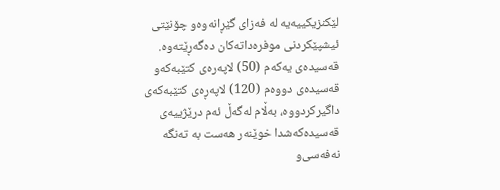لێكنزیكییه‌یه‌ له‌ فه‌زای‌ گێڕانه‌وه‌و چۆنێتی‌ ئیشپێكردنی‌ موفره‌داته‌كان ده‌گه‌ڕێته‌وه‌. قه‌سیده‌ی‌ یه‌كه‌م (50) لاپه‌ره‌ی‌ كتێبه‌كه‌و قه‌سیده‌ی‌ دووه‌م (120) لاپه‌ڕه‌ی‌ كتێبه‌كه‌ی‌ داگیركردووه‌، به‌ڵام له‌گه‌ڵ‌ ئه‌م درێژییه‌ی‌ قه‌سیده‌كه‌شدا خوێنه‌ر هه‌ست به‌ ته‌نگه‌ نه‌فه‌سی‌‌و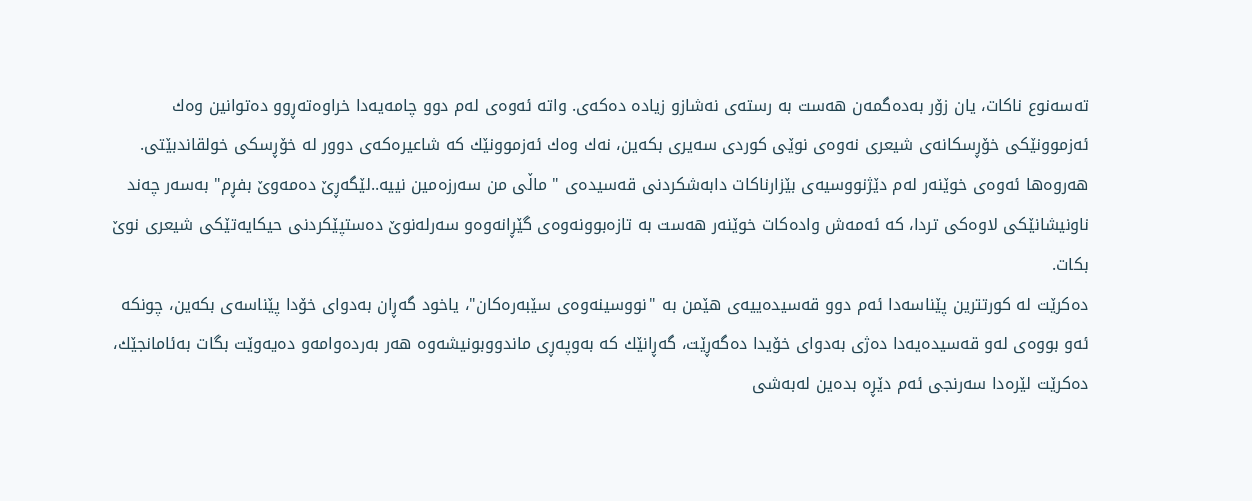ته‌سه‌نوع ناكات، یان زۆر به‌ده‌گمه‌ن هه‌ست به‌ رسته‌ی‌ نه‌شاز‌و زیاده‌ ده‌كه‌ی‌. واته‌ ئه‌وه‌ی‌ له‌م دوو چامه‌یه‌دا خراوه‌ته‌ڕوو ده‌توانین وه‌ك ئه‌زموونێكی‌ خۆڕسكانه‌ی‌ شیعری‌ نه‌وه‌ی‌ نوێی‌ كوردی‌ سه‌یری‌ بكه‌ین، نه‌ك وه‌ك ئه‌زموونێك كه‌ شاعیره‌كه‌ی‌ دوور له‌ خۆڕسكی‌ خولقاندبێتی‌. هه‌روه‌ها ئه‌وه‌ی‌ خوێنه‌ر له‌م دێژنووسیه‌ی‌ بێزارناكات دابه‌شكردنی‌ قه‌سیده‌ی‌ " ماڵی‌ من سه‌رزه‌مین نییه‌..لێگه‌ڕێ‌ ده‌مه‌وێ بفڕم" به‌سه‌ر چه‌ند ناونیشانێكی‌ لاوه‌كی تردا، كه‌ ئه‌مه‌ش واده‌كات خوێنه‌ر هه‌ست به‌ تازه‌بوونه‌وه‌ی‌ گێڕانه‌وه‌و سه‌رله‌نوێ‌ ده‌ستپێكردنی‌ حیكایه‌تێكی‌ شیعری‌ نوێ بكات.
ده‌كرێت له‌ كورتترین پێناسه‌دا ئه‌م دوو قه‌سیده‌ییه‌ی‌ هێمن به‌ "نووسینه‌وه‌ی‌ سێبه‌ره‌كان"، یاخود گه‌ڕان به‌دوای‌ خۆدا پێناسه‌ی‌ بكه‌ین، چونكه‌ ئه‌و بووه‌ی‌ له‌و قه‌سیده‌یه‌دا ده‌ژی‌ به‌دوای‌ خۆیدا ده‌گه‌ڕێت، گه‌ڕانێك كه‌ به‌وپه‌ڕی‌ ماندووبونیشه‌وه‌ هه‌ر به‌رده‌وامه‌‌و ده‌یه‌وێت بگات به‌ئامانجێك، ده‌كرێت لێره‌دا سه‌رنجی‌ ئه‌م دێڕه‌ بده‌ین له‌به‌شی‌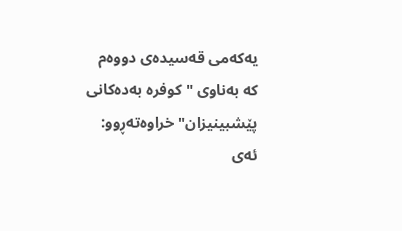یه‌كه‌می‌ قه‌سیده‌ی‌ دووه‌م كه‌ به‌ناوی‌ "كوفره‌ به‌ده‌كانی‌ پێشبینیزان" خراوه‌ته‌ڕوو:
ئه‌ی‌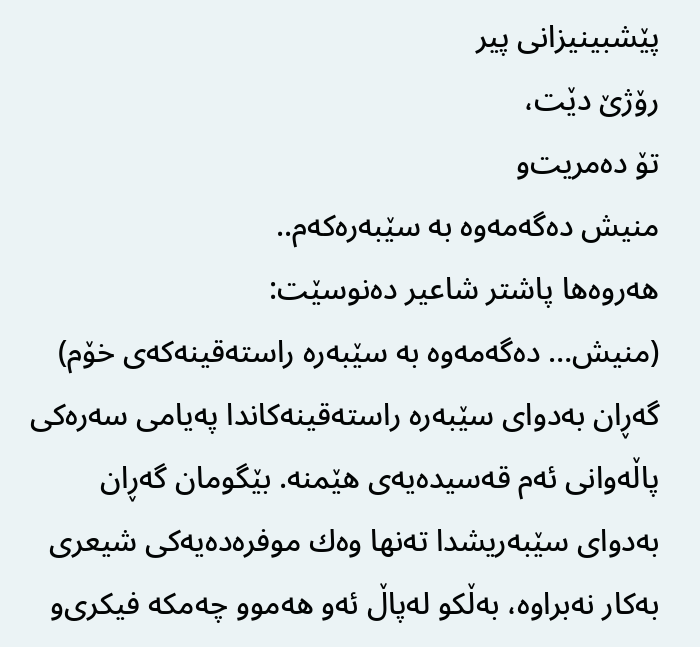پێشبینیزانی‌ پیر
رۆژێ دێت،
تۆ ده‌مریت‌و
منیش ده‌گه‌مه‌وه‌ به‌ سێبه‌ره‌كه‌م..
هه‌روه‌ها پاشتر شاعیر ده‌نوسێت:
(منیش… ده‌گه‌مه‌وه‌ به‌ سێبه‌ره‌ راسته‌قینه‌كه‌ی‌ خۆم)
گه‌ڕان به‌دوای‌ سێبه‌ره‌ راسته‌قینه‌كاندا په‌یامی‌ سه‌ره‌كی‌ پاڵه‌وانی‌ ئه‌م قه‌سیده‌یه‌ی‌ هێمنه‌. بێگومان گه‌ڕان به‌دوای‌ سێبه‌ریشدا ته‌نها وه‌ك موفره‌ده‌یه‌كی‌ شیعری‌ به‌كار نه‌براوه‌، به‌ڵكو له‌پاڵ‌ ئه‌و هه‌موو چه‌مكه‌ فیكری‌‌و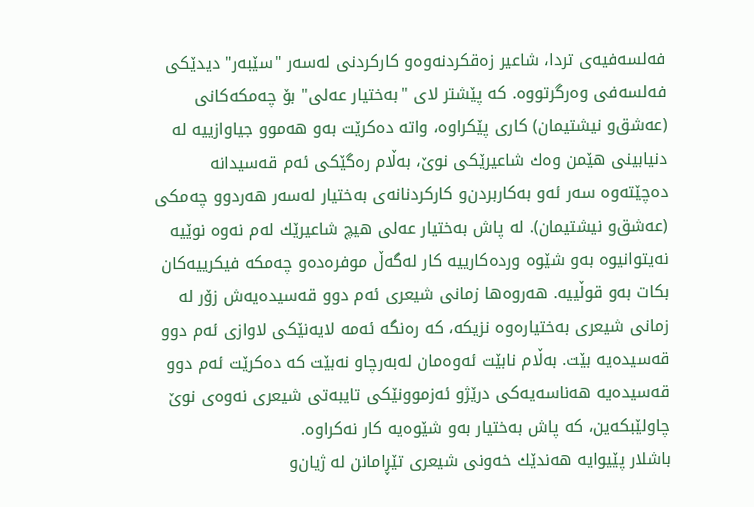فه‌لسه‌فیه‌ی‌ تردا، شاعیر زه‌قكردنه‌وه‌و كاركردنی‌ له‌سه‌ر "سێبه‌ر" دیدێكی‌ فه‌لسه‌فی‌ وه‌رگرتووه‌. كه‌ پێشتر لای‌ "به‌ختیار عه‌لی‌" بۆ چه‌مكه‌كانی‌ (عه‌شق‌و نیشتیمان) كاری‌ پێكراوه‌، واته‌ ده‌كرێت به‌و هه‌موو جیاوازییه‌ له‌ دنیابینی‌ هێمن وه‌ك شاعیرێكی‌ نوێ‌، به‌ڵام ره‌گێكی‌ ئه‌م قه‌سیدانه‌ ده‌چێته‌وه‌ سه‌ر ئه‌و به‌كاربردن‌و كاركردنانه‌ی‌ به‌ختیار له‌سه‌ر هه‌ردوو چه‌مكی‌ (عه‌شق‌و نیشتیمان). له‌ پاش به‌ختیار عه‌لی‌ هیچ شاعیرێك له‌م نه‌وه‌ نوێیه‌ نه‌یتوانیوه‌ به‌و شێوه‌ ورده‌كارییه‌ كار له‌گه‌ڵ‌ موفره‌ده‌و چه‌مكه‌ فیكرییه‌كان بكات به‌و قوڵییه‌. هه‌روه‌ها زمانی‌ شیعری ئه‌م دوو قه‌سیده‌یه‌ش زۆر له‌ زمانی‌ شیعری‌ به‌ختیاره‌وه‌ نزیكه‌، كه‌ ره‌نگه‌ ئه‌مه‌ لایه‌نێكی‌ لاوازی‌ ئه‌م دوو قه‌سیده‌یه‌ بێت. به‌ڵام نابێت ئه‌وه‌مان له‌به‌رچاو نه‌بێت كه‌ ده‌كرێت ئه‌م دوو قه‌سیده‌یه‌ هه‌ناسه‌یه‌كی‌ درێژ‌و ئه‌زموونێكی‌ تایبه‌تی‌ شیعری‌ نه‌وه‌ی‌ نوێ چاولێبكه‌ین، كه‌ پاش به‌ختیار به‌و شێوه‌یه‌ كار نه‌كراوه‌.
باشلار پێیوایه‌ هه‌ندێك خه‌ونی‌ شیعری‌ تێڕامانن له‌ ژیان‌و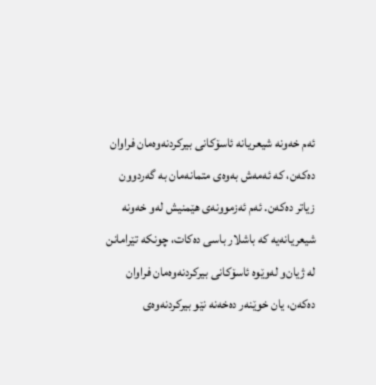ئه‌م خه‌ونه‌ شیعریانه‌ ئاسۆكانی‌ بیركردنه‌وه‌مان فراوان ده‌كه‌ن، كه‌ ئه‌مه‌ش به‌وه‌ی‌ متمانه‌مان به‌ گه‌ردوون زیاتر ده‌كه‌ن. ئه‌م ئه‌زموونه‌ی‌ هێمنیش له‌و خه‌ونه‌ شیعریانه‌یه‌ كه‌ باشلار باسی‌ ده‌كات، چونكه‌ تێرامانن له‌ ژیان‌و له‌وێوه‌ ئاسۆكانی‌ بیركردنه‌وه‌مان فراوان ده‌كه‌ن، یان خوێنه‌ر ده‌خه‌نه‌ نێو بیركردنه‌وه‌ی‌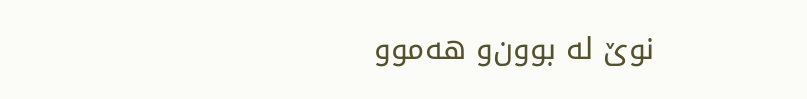نوێ‌ له‌ بوون‌و هه‌موو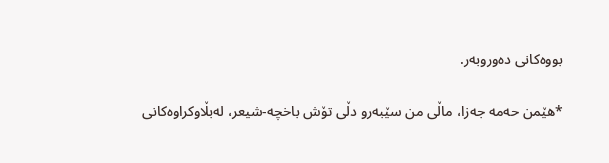بووه‌كانی‌ ده‌وروبه‌ر.

*هێمن حه‌مه‌ جه‌زا، ماڵی‌ من سێبه‌ر‌و دڵی‌ تۆش باخچه‌-شیعر، له‌بڵاوكراوه‌كانی‌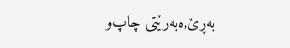به‌ڕێ,ه‌به‌رێتی‌ چاپ‌و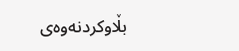بڵاوكردنه‌وه‌ی‌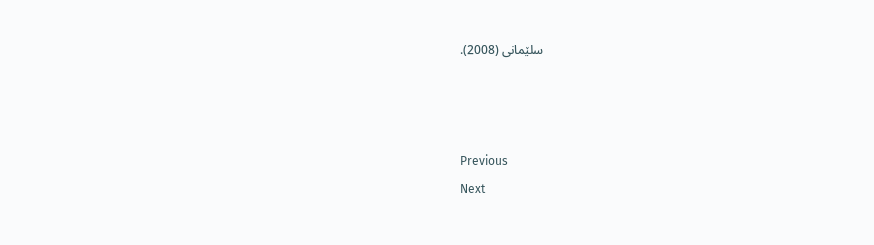سلێمانی‌ (2008).



Previous
Next